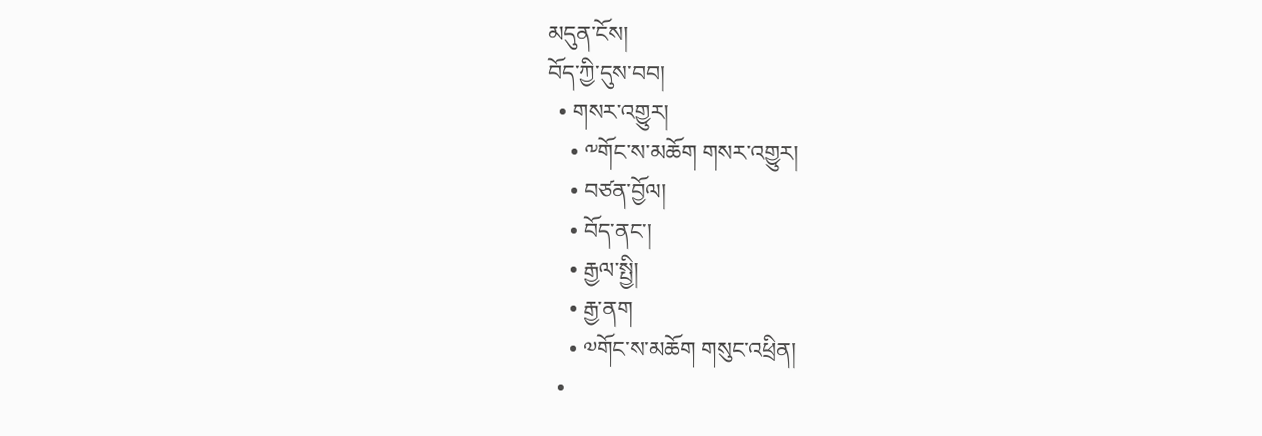མདུན་ངོས།
བོད་ཀྱི་དུས་བབ།
  • གསར་འགྱུར།
    • ༸གོང་ས་མཆོག གསར་འགྱུར།
    • བཙན་བྱོལ།
    • བོད་ནང་།
    • རྒྱལ་སྤྱི།
    • རྒྱ་ནག
    • ༧གོང་ས་མཆོག གསུང་འཕྲིན།
  •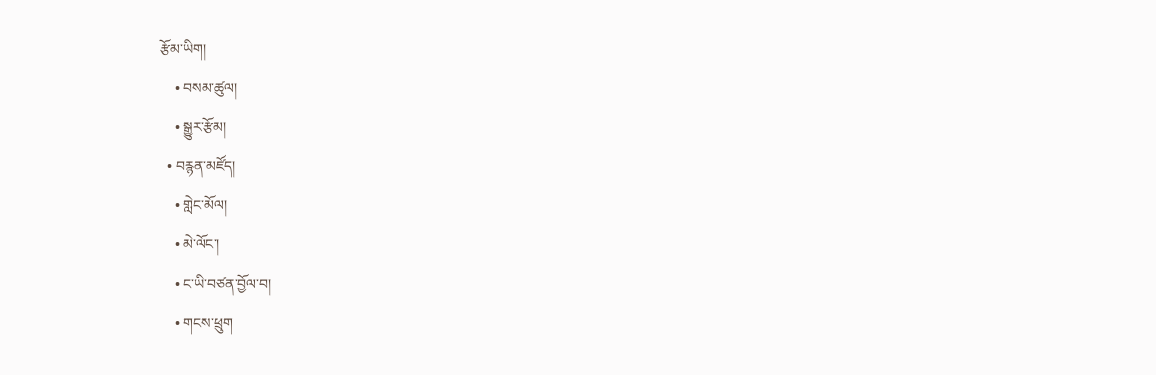རྩོམ་ཡིག།
    • བསམ་ཚུལ།
    • སྒྱུར་རྩོམ།
  • བརྙན་མཛོད།
    • གླེང་མོལ།
    • མེ་ལོང་།
    • ང་ཡི་བཙན་བྱོལ་བ།
    • གངས་ཕྲུག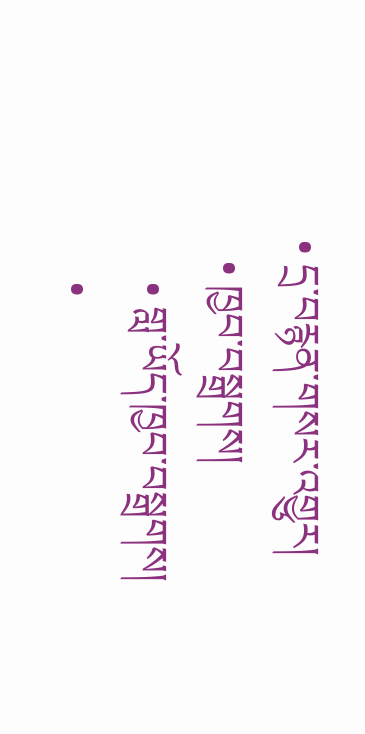• དྲ་བརྙན་གསར་འགྱུར།
  • ཁྱབ་བསྒྲགས།
    • གླ་ཡོད་ཁྱབ་བསྒྲགས།
    •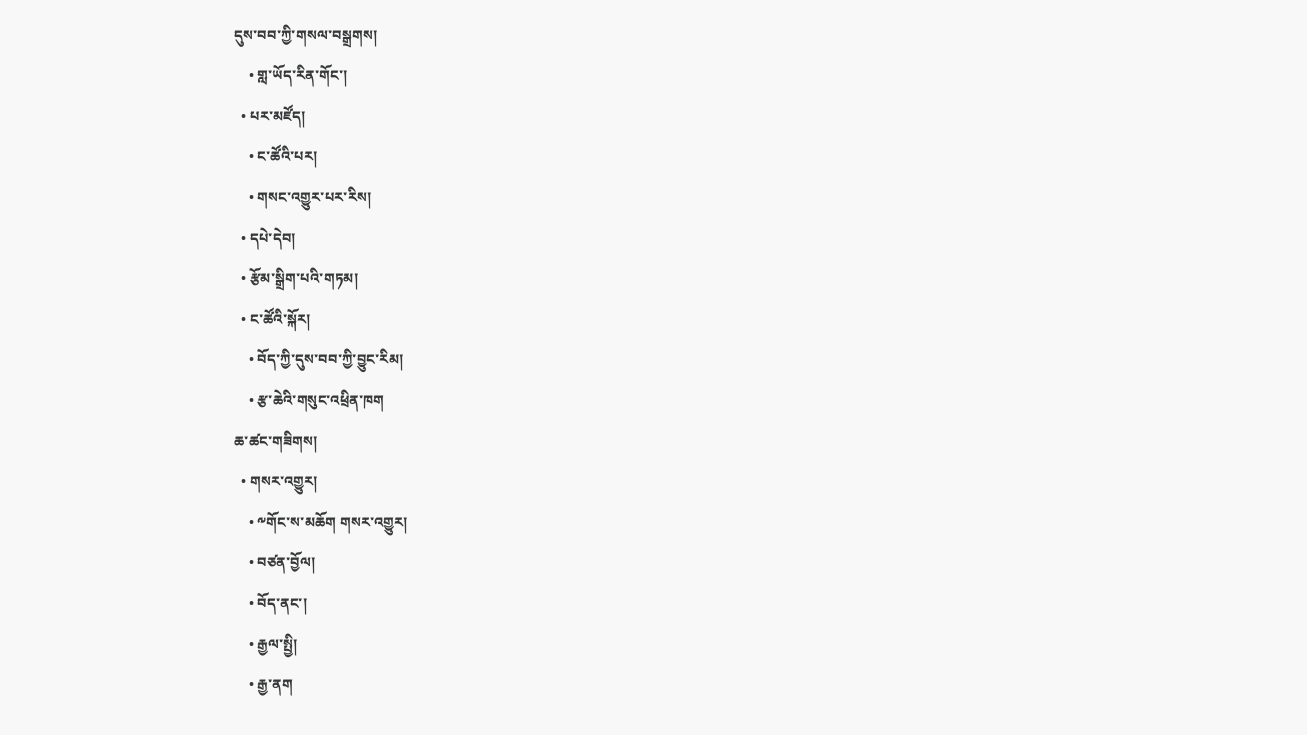དུས་བབ་ཀྱི་གསལ་བསྒྲགས།
    • གླ་ཡོད་རིན་གོང་།
  • པར་མཛོད།
    • ང་ཚོའི་པར།
    • གསང་འགྱུར་པར་རིས།
  • དཔེ་དེབ།
  • རྩོམ་སྒྲིག་པའི་གཏམ།
  • ང་ཚོའི་སྐོར།
    • བོད་ཀྱི་དུས་བབ་ཀྱི་བྱུང་རིམ།
    • རྩ་ཆེའི་གསུང་འཕྲིན་ཁག
ཆ་ཚང་གཟིགས།
  • གསར་འགྱུར།
    • ༸གོང་ས་མཆོག གསར་འགྱུར།
    • བཙན་བྱོལ།
    • བོད་ནང་།
    • རྒྱལ་སྤྱི།
    • རྒྱ་ནག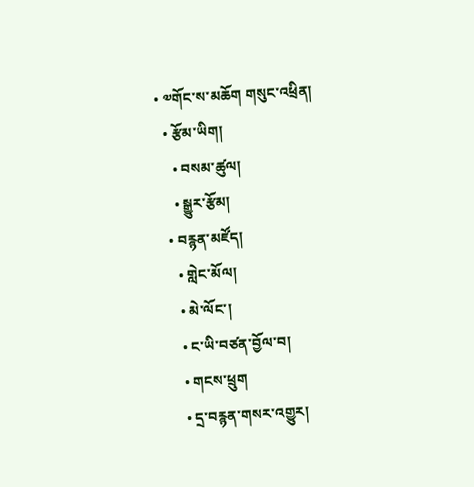• ༧གོང་ས་མཆོག གསུང་འཕྲིན།
  • རྩོམ་ཡིག།
    • བསམ་ཚུལ།
    • སྒྱུར་རྩོམ།
  • བརྙན་མཛོད།
    • གླེང་མོལ།
    • མེ་ལོང་།
    • ང་ཡི་བཙན་བྱོལ་བ།
    • གངས་ཕྲུག
    • དྲ་བརྙན་གསར་འགྱུར།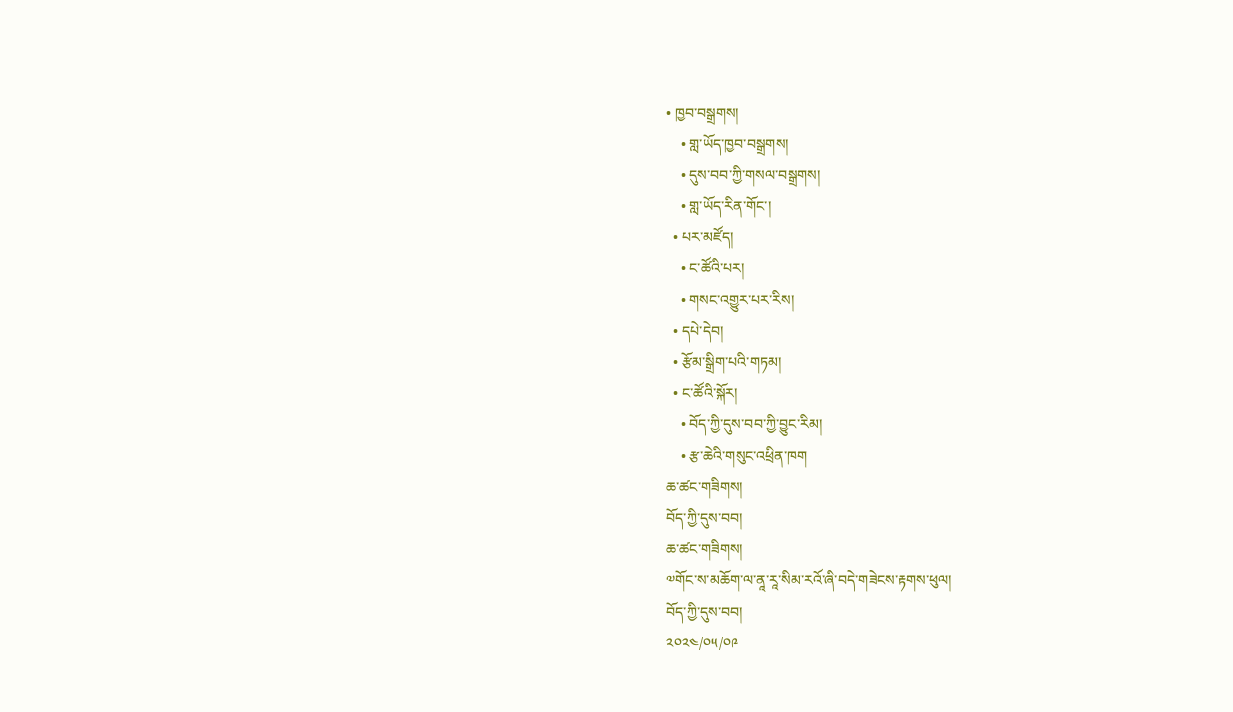• ཁྱབ་བསྒྲགས།
    • གླ་ཡོད་ཁྱབ་བསྒྲགས།
    • དུས་བབ་ཀྱི་གསལ་བསྒྲགས།
    • གླ་ཡོད་རིན་གོང་།
  • པར་མཛོད།
    • ང་ཚོའི་པར།
    • གསང་འགྱུར་པར་རིས།
  • དཔེ་དེབ།
  • རྩོམ་སྒྲིག་པའི་གཏམ།
  • ང་ཚོའི་སྐོར།
    • བོད་ཀྱི་དུས་བབ་ཀྱི་བྱུང་རིམ།
    • རྩ་ཆེའི་གསུང་འཕྲིན་ཁག
ཆ་ཚང་གཟིགས།
བོད་ཀྱི་དུས་བབ།
ཆ་ཚང་གཟིགས།
༧གོང་ས་མཆོག་ལ་ནཱ་རཱ་སིམ་རའོ་ཞི་བདེ་གཟེངས་རྟགས་ཕུལ།
བོད་ཀྱི་དུས་བབ།
༢༠༢༤/༠༥/༠༩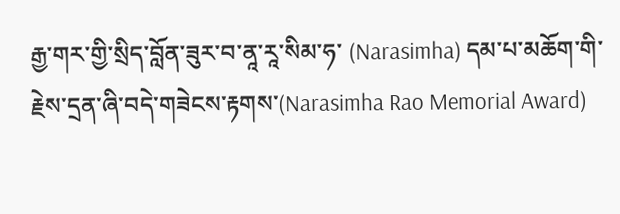རྒྱ་གར་གྱི་སྲིད་བློན་ཟུར་བ་ནཱ་རཱ་སིམ་ཧ་ (Narasimha) དམ་པ་མཆོག་གི་རྗེས་དྲན་ཞི་བདེ་གཟེངས་རྟགས་(Narasimha Rao Memorial Award)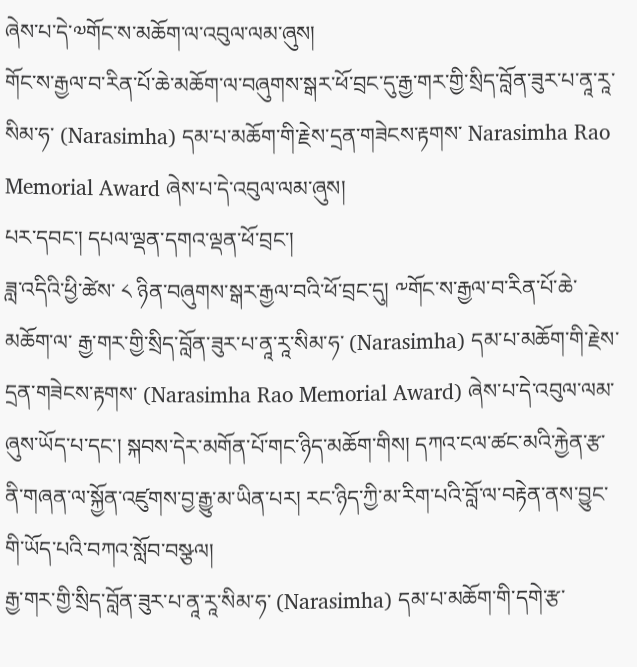ཞེས་པ་དེ་༧གོང་ས་མཆོག་ལ་འབུལ་ལམ་ཞུས།
གོང་ས་རྒྱལ་བ་རིན་པོ་ཆེ་མཆོག་ལ་བཞུགས་སྒར་ཕོ་བྲང་དུ་རྒྱ་གར་གྱི་སྲིད་བློན་ཟུར་པ་ནཱ་རཱ་སིམ་ཧ་ (Narasimha) དམ་པ་མཆོག་གི་རྗེས་དྲན་གཟེངས་རྟགས་ Narasimha Rao Memorial Award ཞེས་པ་དེ་འབུལ་ལམ་ཞུས།
པར་དབང་། དཔལ་ལྡན་དགའ་ལྡན་ཕོ་བྲང་།
ཟླ་འདིའི་ཕྱི་ཚེས་ ༨ ཉིན་བཞུགས་སྒར་རྒྱལ་བའི་ཕོ་བྲང་དུ། ༸གོང་ས་རྒྱལ་བ་རིན་པོ་ཆེ་མཆོག་ལ་ རྒྱ་གར་གྱི་སྲིད་བློན་ཟུར་པ་ནཱ་རཱ་སིམ་ཧ་ (Narasimha) དམ་པ་མཆོག་གི་རྗེས་དྲན་གཟེངས་རྟགས་ (Narasimha Rao Memorial Award) ཞེས་པ་དེ་འབུལ་ལམ་ཞུས་ཡོད་པ་དང་། སྐབས་དེར་མགོན་པོ་གང་ཉིད་མཆོག་གིས། དཀའ་ངལ་ཚང་མའི་རྐྱེན་རྩ་ནི་གཞན་ལ་སྐྱོན་འཛུགས་བྱ་རྒྱུ་མ་ཡིན་པར། རང་ཉིད་ཀྱི་མ་རིག་པའི་བློ་ལ་བརྟེན་ནས་བྱུང་གི་ཡོད་པའི་བཀའ་སློབ་བསྩལ།
རྒྱ་གར་གྱི་སྲིད་བློན་ཟུར་པ་ནཱ་རཱ་སིམ་ཧ་ (Narasimha) དམ་པ་མཆོག་གི་དགེ་རྩ་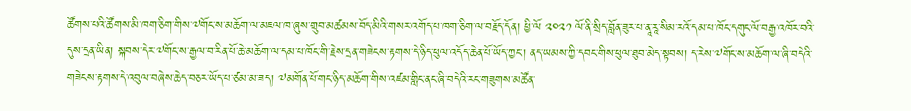ཚོགས་པའི་ཚོགས་མི་ཁག་ཅིག་གིས་༧གོང་ས་མཆོག་ལ་མཇལ་ཁ་ཞུས་གྲུབ་མཚམས་བོད་མིའི་གསར་འགོད་པ་ཁག་ཅིག་ལ་བརྗོད་དོན། ཕྱི་ལོ ༢༠༢༡ ལོ་ནི་སྲིད་བློན་ཟུར་པ་ནཱ་རཱ་སིམ་རའོ་དམ་པ་ཁོང་དགུང་ལོ་བརྒྱ་འཁོར་བའི་དུས་དྲན་ཡིན། སྐབས་དེར་༧གོང་ས་རྒྱལ་བ་རིན་པོ་ཆེ་མཆོག་ལ་དམ་པ་ཁོང་གི་རྗེས་དྲན་གཟེངས་རྟགས་དེ་ཉིད་ཕུལ་འདོད་ཆེན་པོ་ཡོད་ཀྱང་། ནད་ཡམས་ཀྱི་དབང་གིས་ཕུལ་ཐུབ་མེད་སྟབས། ད་རེས་༧གོང་ས་མཆོག་ལ་ཞི་བདེའི་གཟེངས་རྟགས་དེ་འབུལ་བཞེས་ཆེད་བཅར་ཡོད་པ་ཙམ་མ་ཟད། ༧མགོན་པོ་གང་ཉིད་མཆོག་གིས་འཛམ་གླིང་ནང་ཞི་བདེའི་རང་གཟུགས་མཚོན་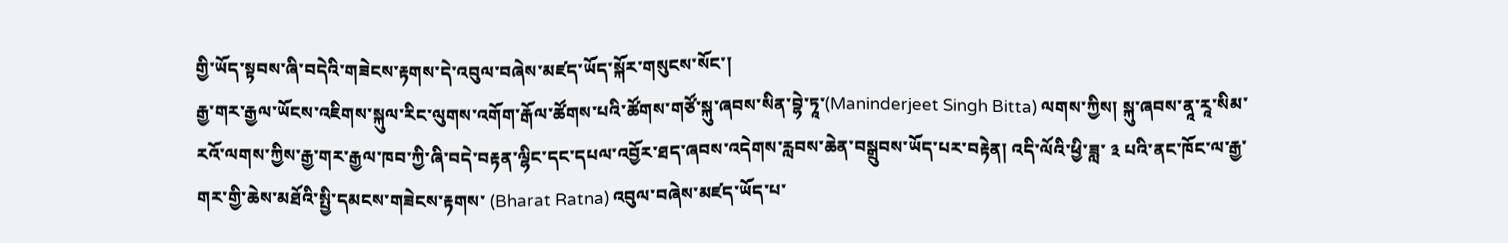གྱི་ཡོད་སྟབས་ཞི་བདེའི་གཟེངས་རྟགས་དེ་འབུལ་བཞེས་མཛད་ཡོད་སྐོར་གསུངས་སོང་།
རྒྱ་གར་རྒྱལ་ཡོངས་འཇིགས་སྐུལ་རིང་ལུགས་འགོག་རྒོལ་ཚོགས་པའི་ཚོགས་གཙོ་སྐུ་ཞབས་སིན་བྷེ་ཏཱ་(Maninderjeet Singh Bitta) ལགས་ཀྱིས། སྐུ་ཞབས་ནཱ་རཱ་སིམ་རའོ་ལགས་ཀྱིས་རྒྱ་གར་རྒྱལ་ཁབ་ཀྱི་ཞི་བདེ་བརྟན་ལྷིང་དང་དཔལ་འབྱོར་ཐད་ཞབས་འདེགས་རླབས་ཆེན་བསྒྲུབས་ཡོད་པར་བརྟེན། འདི་ལོའི་ཕྱི་ཟླ་ ༣ པའི་ནང་ཁོང་ལ་རྒྱ་གར་གྱི་ཆེས་མཐོའི་སྤྱི་དམངས་གཟེངས་རྟགས་ (Bharat Ratna) འབུལ་བཞེས་མཛད་ཡོད་པ་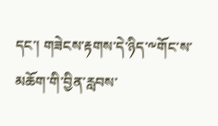དང་། གཟེངས་རྟགས་དེ་ཉིད་༸གོང་ས་མཆོག་གི་བྱིན་རླབས་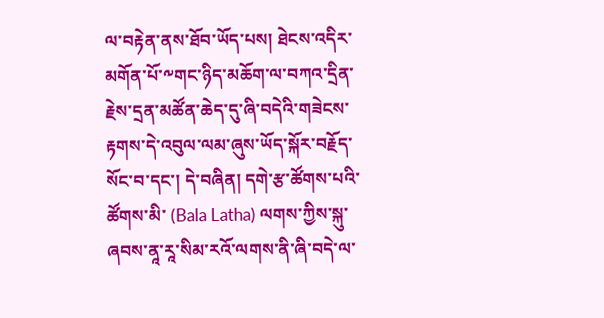ལ་བརྟེན་ནས་ཐོབ་ཡོད་པས། ཐེངས་འདིར་མགོན་པོ་༸གང་ཉིད་མཆོག་ལ་བཀའ་དྲིན་རྗེས་དྲན་མཚོན་ཆེད་དུ་ཞི་བདེའི་གཟེངས་རྟགས་དེ་འབུལ་ལམ་ཞུས་ཡོད་སྐོར་བརྗོད་སོང་བ་དང་། དེ་བཞིན། དགེ་རྩ་ཚོགས་པའི་ཚོགས་མི་ (Bala Latha) ལགས་ཀྱིས་སྐུ་ཞབས་ནཱ་རཱ་སིམ་རའོ་ལགས་ནི་ཞི་བདེ་ལ་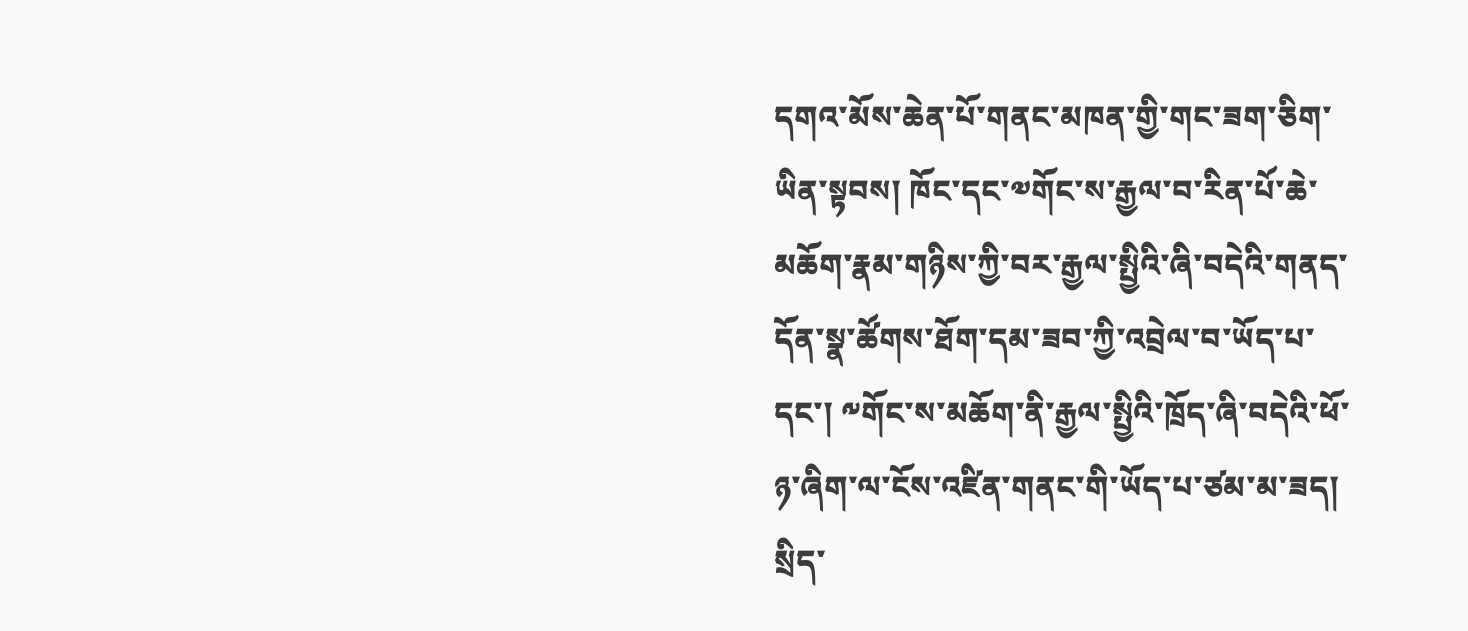དགའ་མོས་ཆེན་པོ་གནང་མཁན་གྱི་གང་ཟག་ཅིག་ཡིན་སྟབས། ཁོང་དང་༧གོང་ས་རྒྱལ་བ་རིན་པོ་ཆེ་མཆོག་རྣམ་གཉིས་ཀྱི་བར་རྒྱལ་སྤྱིའི་ཞི་བདེའི་གནད་དོན་སྣ་ཚོགས་ཐོག་དམ་ཟབ་ཀྱི་འབྲེལ་བ་ཡོད་པ་དང་། ༸གོང་ས་མཆོག་ནི་རྒྱལ་སྤྱིའི་ཁྲོད་ཞི་བདེའི་ཕོ་ཉ་ཞིག་ལ་ངོས་འཛིན་གནང་གི་ཡོད་པ་ཙམ་མ་ཟད། སྲིད་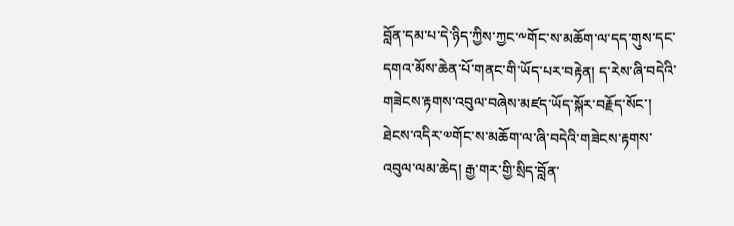བློན་དམ་པ་དེ་ཉིད་ཀྱིས་ཀྱང་༸གོང་ས་མཆོག་ལ་དད་གུས་དང་དགའ་མོས་ཆེན་པོ་གནང་གི་ཡོད་པར་བརྟེན། ད་རེས་ཞི་བདེའི་གཟེངས་རྟགས་འབུལ་བཞེས་མཛད་ཡོད་སྐོར་བརྗོད་སོང་།
ཐེངས་འདིར་༧གོང་ས་མཆོག་ལ་ཞི་བདེའི་གཟེངས་རྟགས་འབུལ་ལམ་ཆེད། རྒྱ་གར་གྱི་སྲིད་བློན་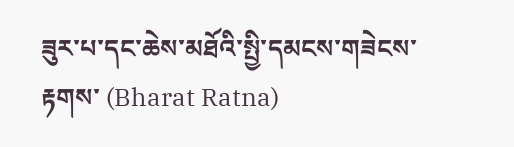ཟུར་པ་དང་ཆེས་མཐོའི་སྤྱི་དམངས་གཟེངས་རྟགས་ (Bharat Ratna)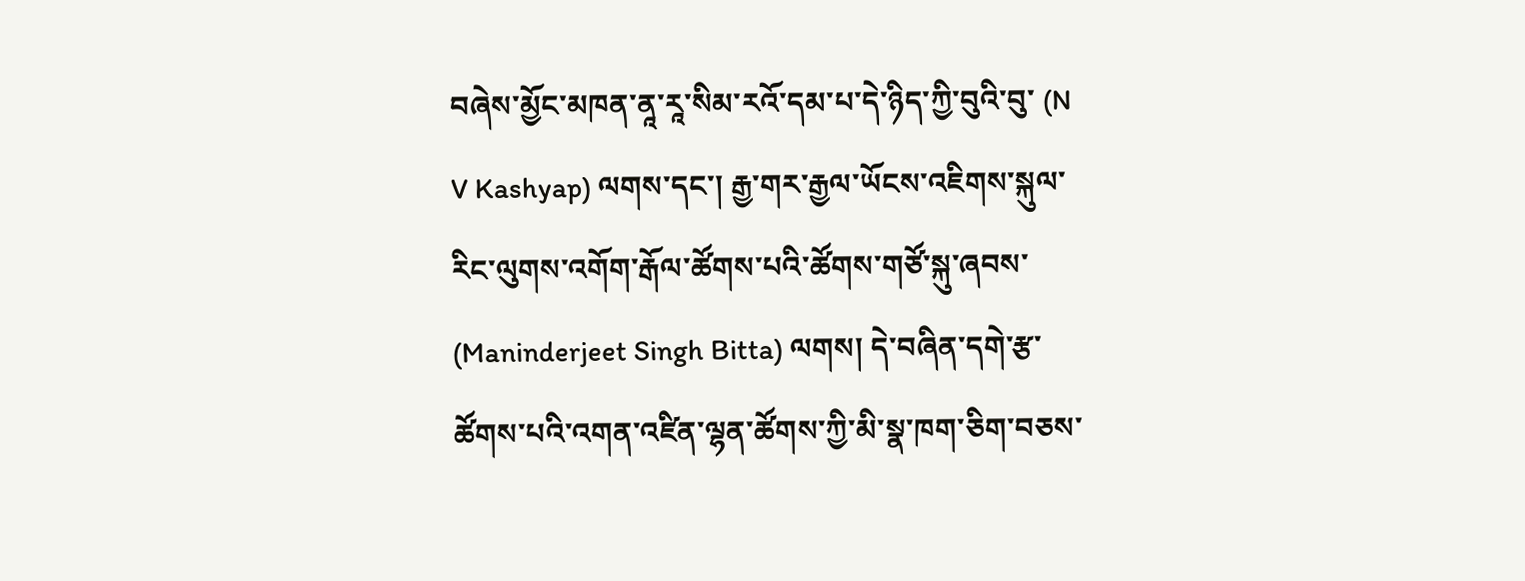བཞེས་མྱོང་མཁན་ནཱ་རཱ་སིམ་རའོ་དམ་པ་དེ་ཉིད་ཀྱི་བུའི་བུ་ (N V Kashyap) ལགས་དང་། རྒྱ་གར་རྒྱལ་ཡོངས་འཇིགས་སྐུལ་རིང་ལུགས་འགོག་རྒོལ་ཚོགས་པའི་ཚོགས་གཙོ་སྐུ་ཞབས་ (Maninderjeet Singh Bitta) ལགས། དེ་བཞིན་དགེ་རྩ་ཚོགས་པའི་འགན་འཛིན་ལྷན་ཚོགས་ཀྱི་མི་སྣ་ཁག་ཅིག་བཅས་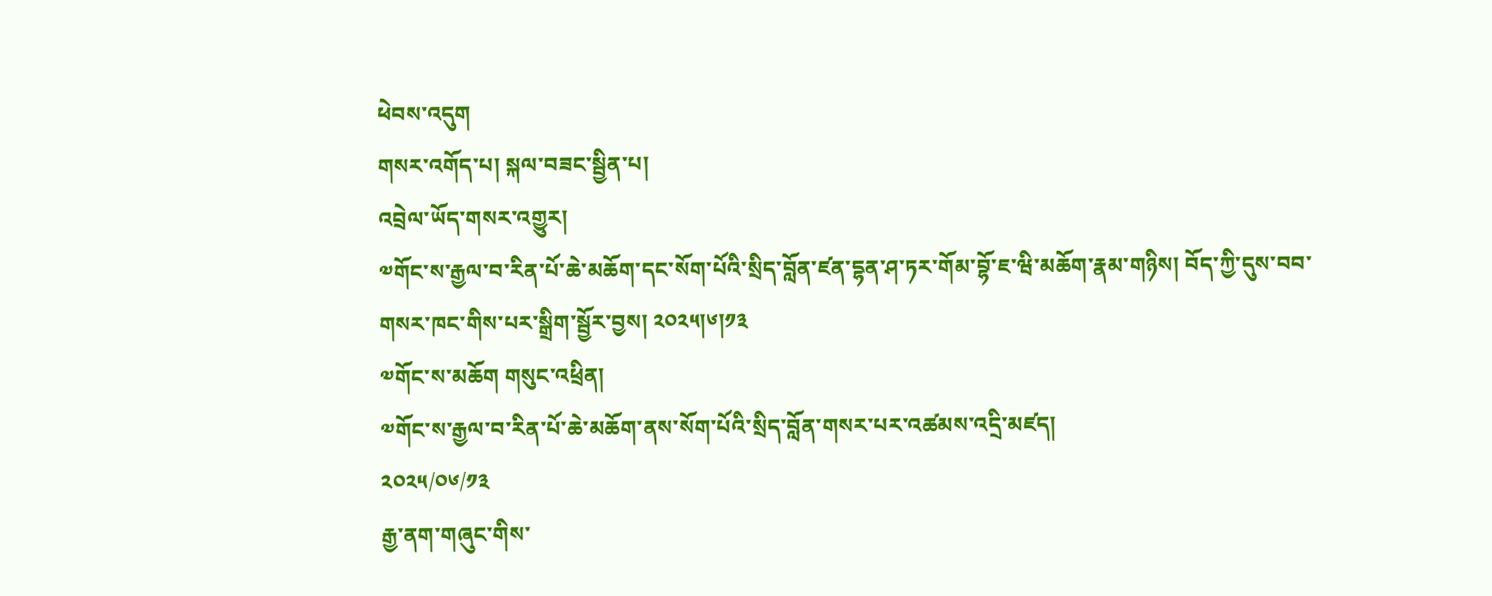ཕེབས་འདུག
གསར་འགོད་པ། སྐལ་བཟང་སྦྱིན་པ།
འབྲེལ་ཡོད་གསར་འགྱུར།
༧གོང་ས་རྒྱལ་བ་རིན་པོ་ཆེ་མཆོག་དང་སོག་པོའི་སྲིད་བློན་ཛན་དྷན་ཤ་ཏར་གོམ་བྷོ་ཇ་ཝི་མཆོག་རྣམ་གཉིས། བོད་ཀྱི་དུས་བབ་གསར་ཁང་གིས་པར་སྒྲིག་སྦྱོར་བྱས། ༢༠༢༥།༦།༡༣
༧གོང་ས་མཆོག གསུང་འཕྲིན།
༧གོང་ས་རྒྱལ་བ་རིན་པོ་ཆེ་མཆོག་ནས་སོག་པོའི་སྲིད་བློན་གསར་པར་འཚམས་འདྲི་མཛད།
༢༠༢༥/༠༦/༡༣
རྒྱ་ནག་གཞུང་གིས་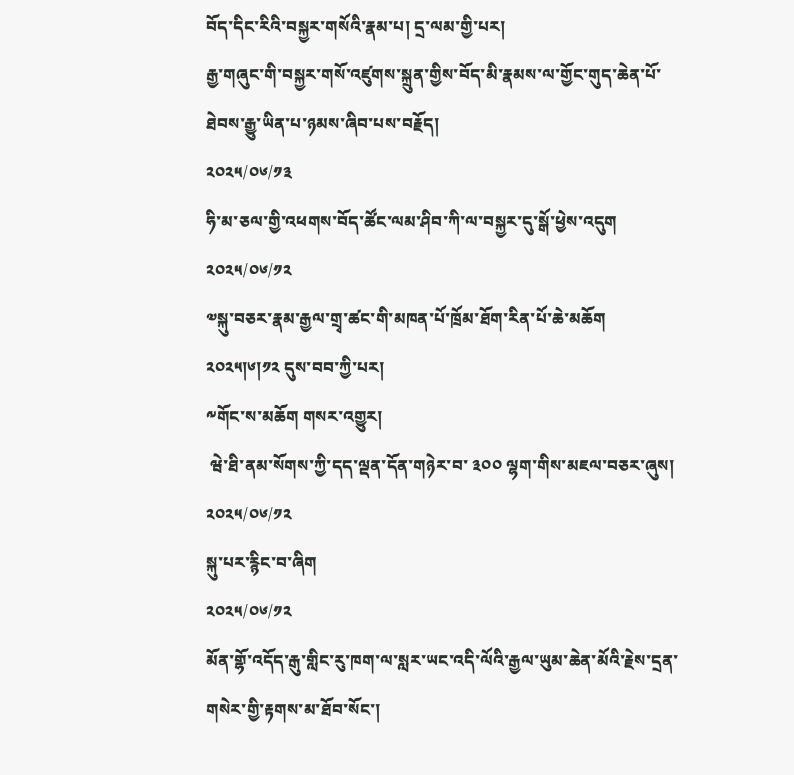བོད་དིང་རིའི་བསྐྱར་གསོའི་རྣམ་པ། དྲ་ལམ་གྱི་པར།
རྒྱ་གཞུང་གི་བསྐྱར་གསོ་འཛུགས་སྐྲུན་གྱིས་བོད་མི་རྣམས་ལ་གྱོང་གུད་ཆེན་པོ་ཐེབས་རྒྱུ་ཡིན་པ་ཉམས་ཞིབ་པས་བརྗོད།
༢༠༢༥/༠༦/༡༣
ཧི་མ་ཅལ་གྱི་འཕགས་བོད་ཚོང་ལམ་ཤིབ་ཀི་ལ་བསྐྱར་དུ་སྒོ་ཕྱེས་འདུག
༢༠༢༥/༠༦/༡༢
༧སྐུ་བཅར་རྣམ་རྒྱལ་གྲྭ་ཚང་གི་མཁན་པོ་ཁྲོམ་ཐོག་རིན་པོ་ཆེ་མཆོག ༢༠༢༥།༦།༡༢ དུས་བབ་ཀྱི་པར།
༸གོང་ས་མཆོག གསར་འགྱུར།
 ཝེ་ཐི་ནམ་སོགས་ཀྱི་དད་ལྡན་དོན་གཉེར་བ་ ༣༠༠ ལྷག་གིས་མཇལ་བཅར་ཞུས།
༢༠༢༥/༠༦/༡༢
སྐུ་པར་རྙིང་བ་ཞིག
༢༠༢༥/༠༦/༡༢
མོན་གྷོ་འདོད་རྒུ་གླིང་རུ་ཁག་ལ་སླར་ཡང་འདི་ལོའི་རྒྱལ་ཡུམ་ཆེན་མོའི་རྗེས་དྲན་གསེར་གྱི་རྟགས་མ་ཐོབ་སོང་།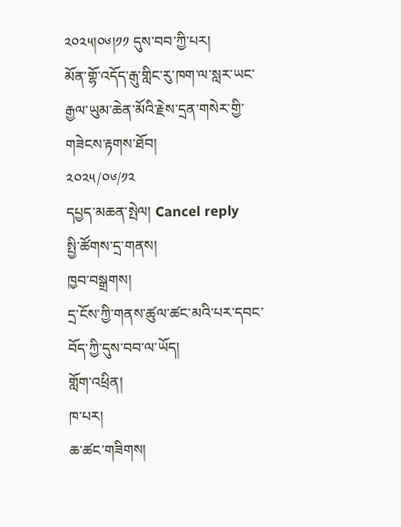༢༠༢༥།༠༦།༡༡ དུས་བབ་ཀྱི་པར།
མོན་གྷོ་འདོད་རྒུ་གླིང་རུ་ཁག་ལ་སླར་ཡང་རྒྱལ་ཡུམ་ཆེན་མོའི་རྗེས་དྲན་གསེར་གྱི་གཟེངས་རྟགས་ཐོབ།
༢༠༢༥/༠༦/༡༢
དཔྱད་མཆན་སྤེལ། Cancel reply
སྤྱི་ཚོགས་དྲ་གནས།
ཁྱབ་བསྒྲགས།
དྲ་ངོས་ཀྱི་གནས་ཚུལ་ཚང་མའི་པར་དབང་བོད་ཀྱི་དུས་བབ་ལ་ཡོད།
གློག་འཕྲིན།
ཁ་པར།
ཆ་ཚང་གཟིགས།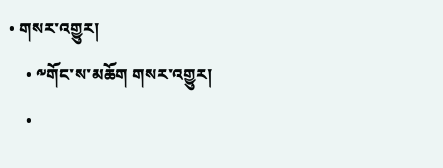• གསར་འགྱུར།
    • ༸གོང་ས་མཆོག གསར་འགྱུར།
    •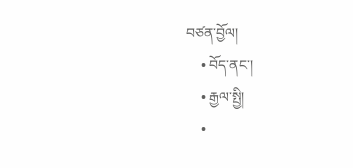བཙན་བྱོལ།
    • བོད་ནང་།
    • རྒྱལ་སྤྱི།
    •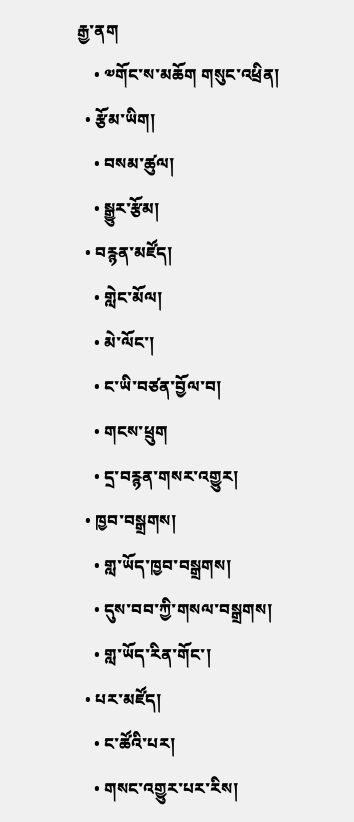རྒྱ་ནག
    • ༧གོང་ས་མཆོག གསུང་འཕྲིན།
  • རྩོམ་ཡིག།
    • བསམ་ཚུལ།
    • སྒྱུར་རྩོམ།
  • བརྙན་མཛོད།
    • གླེང་མོལ།
    • མེ་ལོང་།
    • ང་ཡི་བཙན་བྱོལ་བ།
    • གངས་ཕྲུག
    • དྲ་བརྙན་གསར་འགྱུར།
  • ཁྱབ་བསྒྲགས།
    • གླ་ཡོད་ཁྱབ་བསྒྲགས།
    • དུས་བབ་ཀྱི་གསལ་བསྒྲགས།
    • གླ་ཡོད་རིན་གོང་།
  • པར་མཛོད།
    • ང་ཚོའི་པར།
    • གསང་འགྱུར་པར་རིས།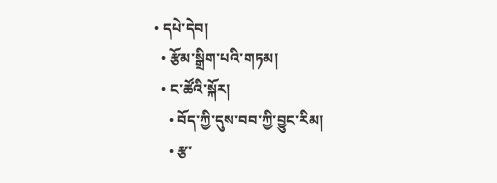• དཔེ་དེབ།
  • རྩོམ་སྒྲིག་པའི་གཏམ།
  • ང་ཚོའི་སྐོར།
    • བོད་ཀྱི་དུས་བབ་ཀྱི་བྱུང་རིམ།
    • རྩ་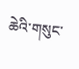ཆེའི་གསུང་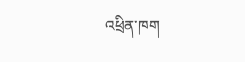འཕྲིན་ཁག